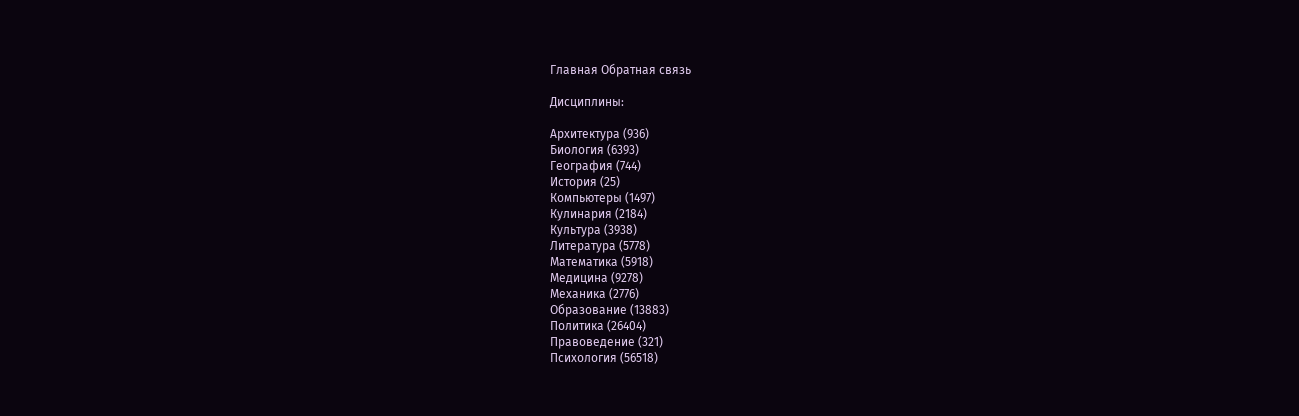Главная Обратная связь

Дисциплины:

Архитектура (936)
Биология (6393)
География (744)
История (25)
Компьютеры (1497)
Кулинария (2184)
Культура (3938)
Литература (5778)
Математика (5918)
Медицина (9278)
Механика (2776)
Образование (13883)
Политика (26404)
Правоведение (321)
Психология (56518)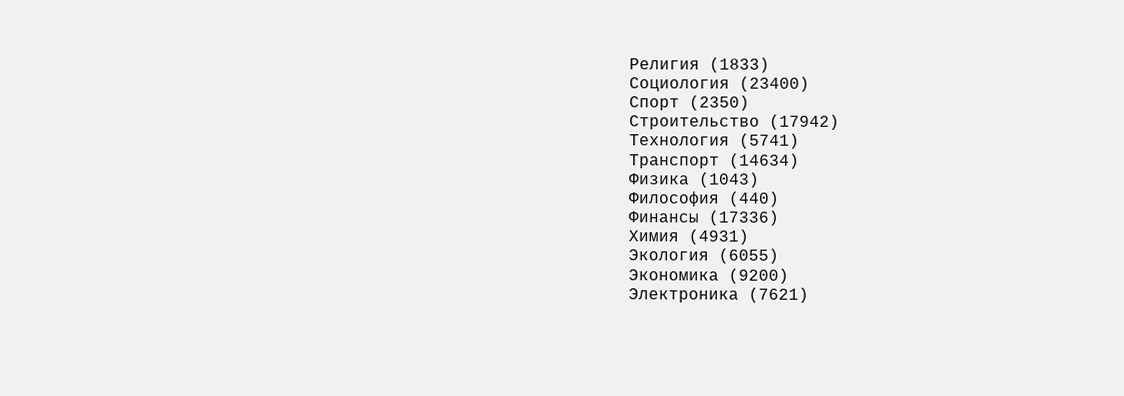Религия (1833)
Социология (23400)
Спорт (2350)
Строительство (17942)
Технология (5741)
Транспорт (14634)
Физика (1043)
Философия (440)
Финансы (17336)
Химия (4931)
Экология (6055)
Экономика (9200)
Электроника (7621)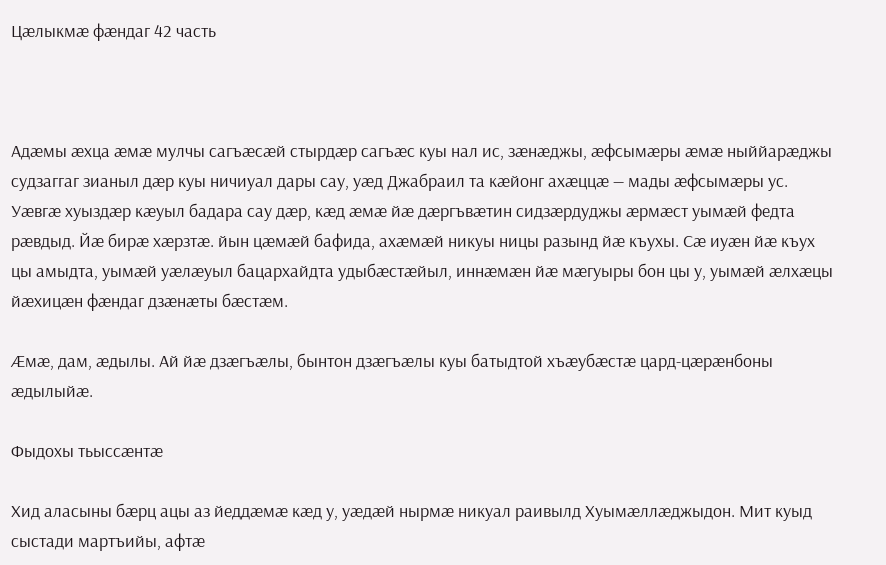Цæлыкмæ фæндаг 42 часть



Адæмы æхца æмæ мулчы сагъæсæй стырдæр сагъæс куы нал ис, зæнæджы, æфсымæры æмæ ныййарæджы судзаггаг зианыл дæр куы ничиуал дары сау, уæд Джабраил та кæйонг ахæццæ — мады æфсымæры ус. Уæвгæ хуыздæр кæуыл бадара сау дæр, кæд æмæ йæ дæргъвæтин сидзæрдуджы æрмæст уымæй федта рæвдыд. Йæ бирæ хæрзтæ. йын цæмæй бафида, ахæмæй никуы ницы разынд йæ къухы. Сæ иуæн йæ къух цы амыдта, уымæй уæлæуыл бацархайдта удыбæстæйыл, иннæмæн йæ мæгуыры бон цы у, уымæй æлхæцы йæхицæн фæндаг дзæнæты бæстæм.

Æмæ, дам, æдылы. Ай йæ дзæгъæлы, бынтон дзæгъæлы куы батыдтой хъæубæстæ цард-цæрæнбоны æдылыйæ.

Фыдохы тьыссæнтæ

Хид аласыны бæрц ацы аз йеддæмæ кæд у, уæдæй нырмæ никуал раивылд Хуымæллæджыдон. Мит куыд сыстади мартъийы, афтæ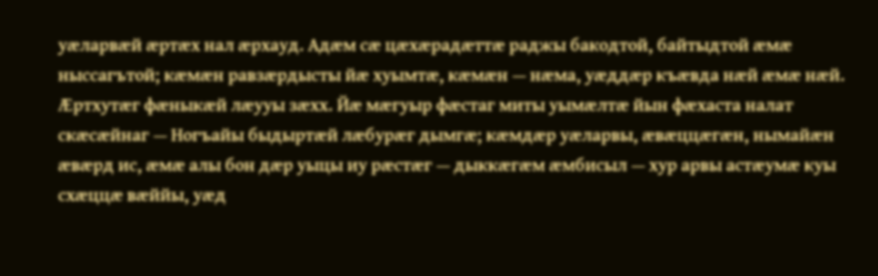уæларвæй æртæх нал æрхауд. Адæм сæ цæхæрадæттæ раджы бакодтой, байтыдтой æмæ ныссагътой; кæмæн равзæрдысты йæ хуымтæ, кæмæн — нæма, уæддæр къæвда нæй æмæ нæй. Æртхутæг фæныкæй лæууы зæхх. Йæ мæгуыр фæстаг миты уымæлтæ йын фæхаста налат скæсæйнаг — Ногъайы быдыртæй лæбурæг дымгæ; кæмдæр уæларвы, æвæццæгæн, нымайæн æвæрд ис, æмæ алы бон дæр уыцы иу рæстæг — дыккæгæм æмбисыл — хур арвы астæумæ куы схæццæ вæййы, уæд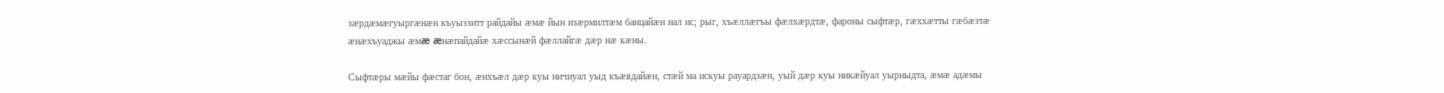зæрдæмæгуыргæнæн къуыззитт райдайы æмæ йын изæрмилтæм банцайæн нал ис; рыг, хъæллæгъы фæлхæрдтæ, фароны сыфтæр, гæххæтты гæбæзтæ æнæхъуаджы æмæ æнæпайдайæ хæссынæй фæллайгæ дæр нæ кæны.

Сыфтæры мæйы фæстаг бон, æнхъæл дæр куы ничиуал уыд къæвдайæн, стæй ма искуы рауардзæн, уый дæр куы никæйуал уырныдта, æмæ адæмы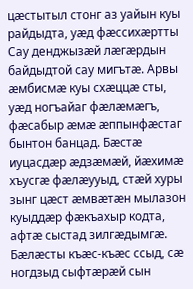цæстытыл стонг аз уайын куы райдыдта, уæд фæссихæртты Сау денджызæй лæгæрдын байдыдтой сау мигътæ. Арвы æмбисмæ куы схæццæ сты, уæд ногъайаг фæлæмæгъ, фæсабыр æмæ æппынфæстаг бынтон банцад. Бæстæ иуцасдæр æдзæмæй, йæхимæ хъусгæ фæлæууыд, стæй хуры зынг цæст æмвæтæн мылазон куыддæр фæкъахыр кодта, афтæ сыстад зилгæдымгæ. Бæлæсты къæс-къæс ссыд, сæ ногдзыд сыфтæрæй сын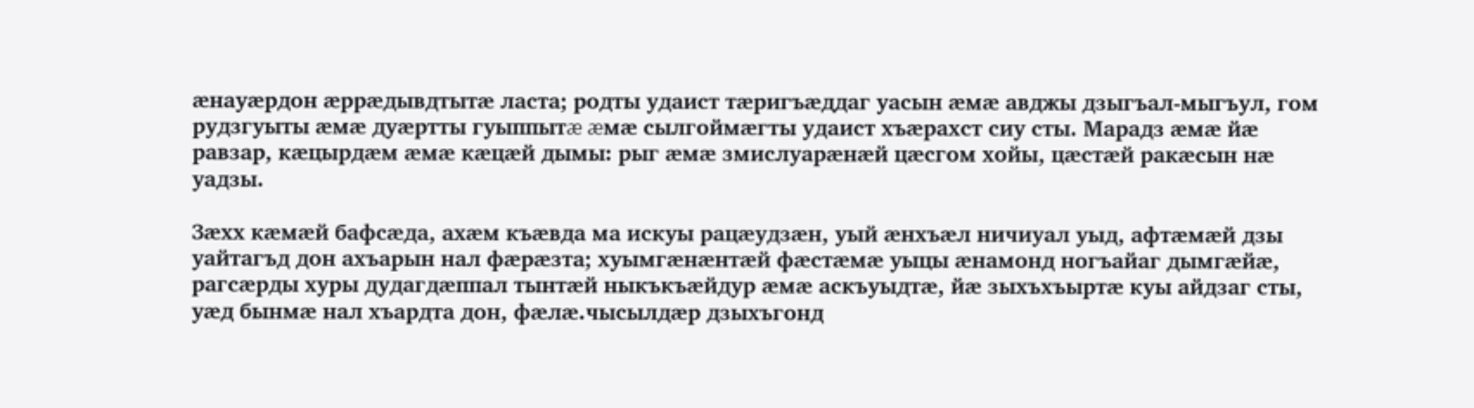æнауæрдон æррæдывдтытæ ласта; родты удаист тæригъæддаг уасын æмæ авджы дзыгъал-мыгъул, гом рудзгуыты æмæ дуæртты гуыппытæ æмæ сылгоймæгты удаист хъæрахст сиу сты. Марадз æмæ йæ равзар, кæцырдæм æмæ кæцæй дымы: рыг æмæ змислуарæнæй цæсгом хойы, цæстæй ракæсын нæ уадзы.

Зæхх кæмæй бафсæда, ахæм къæвда ма искуы рацæудзæн, уый æнхъæл ничиуал уыд, афтæмæй дзы уайтагъд дон ахъарын нал фæрæзта; хуымгæнæнтæй фæстæмæ уыцы æнамонд ногъайаг дымгæйæ, рагсæрды хуры дудагдæппал тынтæй ныкъкъæйдур æмæ аскъуыдтæ, йæ зыхъхъыртæ куы айдзаг сты, уæд бынмæ нал хъардта дон, фæлæ.чысылдæр дзыхъгонд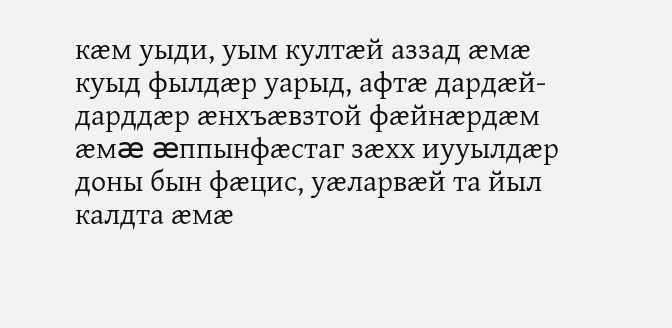кæм уыди, уым култæй аззад æмæ куыд фылдæр уарыд, афтæ дардæй-дарддæр æнхъæвзтой фæйнæрдæм æмæ æппынфæстаг зæхх иууылдæр доны бын фæцис, уæларвæй та йыл калдта æмæ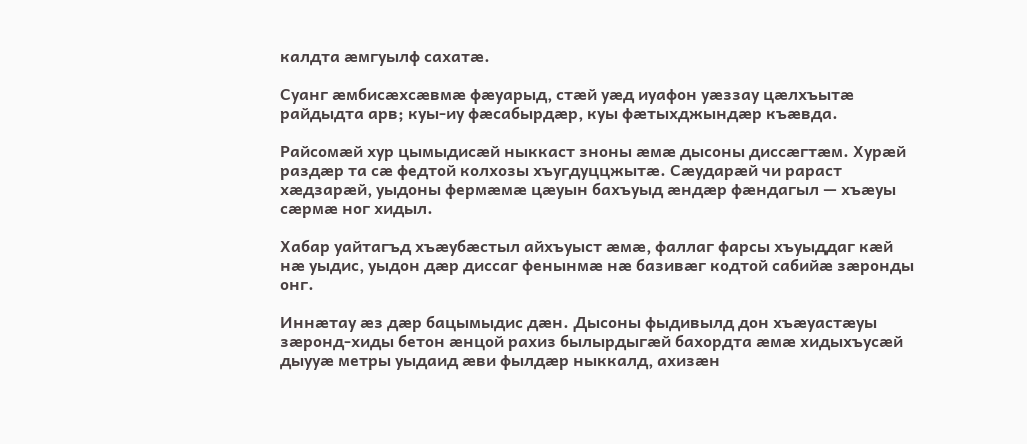калдта æмгуылф сахатæ.

Суанг æмбисæхсæвмæ фæуарыд, стæй уæд иуафон уæззау цæлхъытæ райдыдта арв; куы-иу фæсабырдæр, куы фæтыхджындæр къæвда.

Райсомæй хур цымыдисæй ныккаст зноны æмæ дысоны диссæгтæм. Хурæй раздæр та сæ федтой колхозы хъугдуццжытæ. Сæударæй чи рараст хæдзарæй, уыдоны фермæмæ цæуын бахъуыд æндæр фæндагыл — хъæуы сæрмæ ног хидыл.

Хабар уайтагъд хъæубæстыл айхъуыст æмæ, фаллаг фарсы хъуыддаг кæй нæ уыдис, уыдон дæр диссаг фенынмæ нæ базивæг кодтой сабийæ зæронды онг.

Иннæтау æз дæр бацымыдис дæн. Дысоны фыдивылд дон хъæуастæуы зæронд-хиды бетон æнцой рахиз былырдыгæй бахордта æмæ хидыхъусæй дыууæ метры уыдаид æви фылдæр ныккалд, ахизæн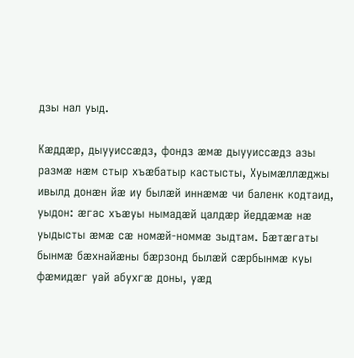дзы нал уыд.

Кæддæр, дыууиссæдз, фондз æмæ дыууиссæдз азы размæ нæм стыр хъæбатыр кастысты, Хуымæллæджы ивылд донæн йæ иу былæй иннæмæ чи баленк кодтаид, уыдон: æгас хъæуы нымадæй цалдæр йеддæмæ нæ уыдысты æмæ сæ номæй-номмæ зыдтам. Бæтæгаты бынмæ бæхнайæны бæрзонд былæй сæрбынмæ куы фæмидæг уай абухгæ доны, уæд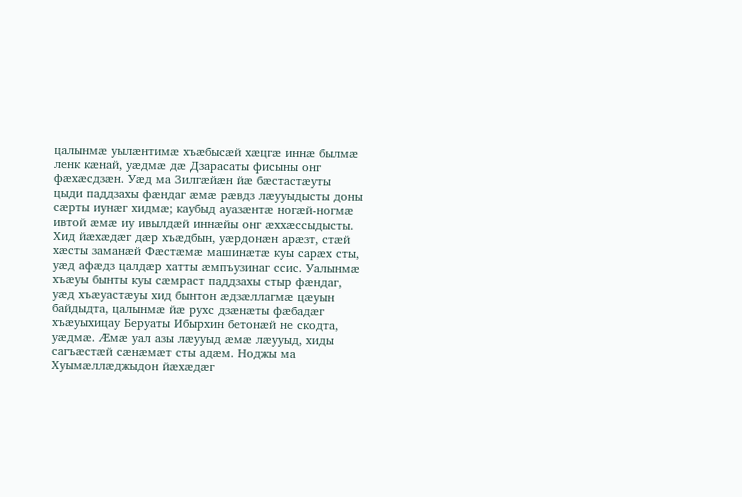цалынмæ уылæнтимæ хъæбысæй хæцгæ иннæ былмæ ленк кæнай, уæдмæ дæ Дзарасаты фисыны онг фæхæсдзæн. Уæд ма Зилгæйæн йæ бæстастæуты цыди паддзахы фæндаг æмæ рæвдз лæууыдысты доны сæрты иунæг хидмæ; каубыд ауазæнтæ ногæй-ногмæ ивтой æмæ иу ивылдæй иннæйы онг æххæссыдысты. Хид йæхæдæг дæр хъæдбын, уæрдонæн арæзт, стæй хæсты заманæй Фæстæмæ машинæтæ куы сарæх сты, уæд афæдз цалдæр хатты æмпъузинаг ссис. Уалынмæ хъæуы бынты куы сæмраст паддзахы стыр фæндаг, уæд хъæуастæуы хид бынтон æдзæллагмæ цæуын байдыдта, цалынмæ йæ рухс дзæнæты фæбадæг хъæуыхицау Беруаты Ибырхин бетонæй не скодта, уæдмæ. Æмæ уал азы лæууыд æмæ лæууыд, хиды сагъæстæй сæнæмæт сты адæм. Ноджы ма Хуымæллæджыдон йæхæдæг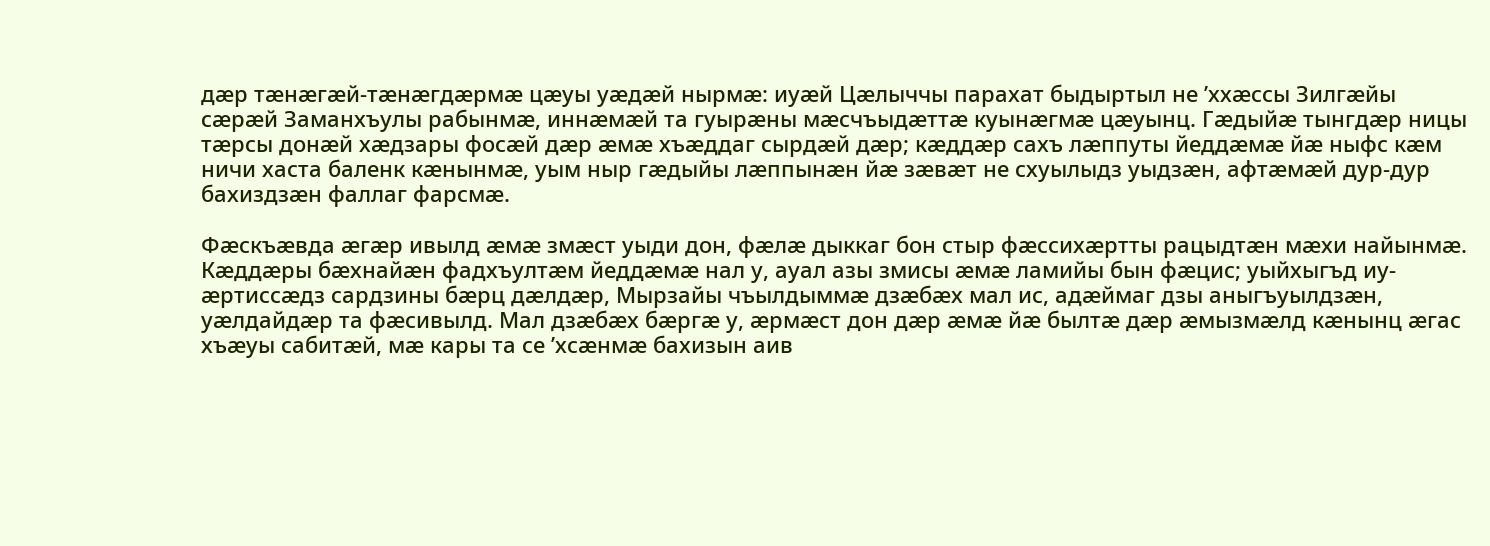дæр тæнæгæй-тæнæгдæрмæ цæуы уæдæй нырмæ: иуæй Цæлыччы парахат быдыртыл не ’ххæссы Зилгæйы сæрæй Заманхъулы рабынмæ, иннæмæй та гуырæны мæсчъыдæттæ куынæгмæ цæуынц. Гæдыйæ тынгдæр ницы тæрсы донæй хæдзары фосæй дæр æмæ хъæддаг сырдæй дæр; кæддæр сахъ лæппуты йеддæмæ йæ ныфс кæм ничи хаста баленк кæнынмæ, уым ныр гæдыйы лæппынæн йæ зæвæт не схуылыдз уыдзæн, афтæмæй дур-дур бахиздзæн фаллаг фарсмæ.

Фæскъæвда æгæр ивылд æмæ змæст уыди дон, фæлæ дыккаг бон стыр фæссихæртты рацыдтæн мæхи найынмæ. Кæддæры бæхнайæн фадхъултæм йеддæмæ нал у, ауал азы змисы æмæ ламийы бын фæцис; уыйхыгъд иу-æртиссæдз сардзины бæрц дæлдæр, Мырзайы чъылдыммæ дзæбæх мал ис, адæймаг дзы аныгъуылдзæн, уæлдайдæр та фæсивылд. Мал дзæбæх бæргæ у, æрмæст дон дæр æмæ йæ былтæ дæр æмызмæлд кæнынц æгас хъæуы сабитæй, мæ кары та се ’хсæнмæ бахизын аив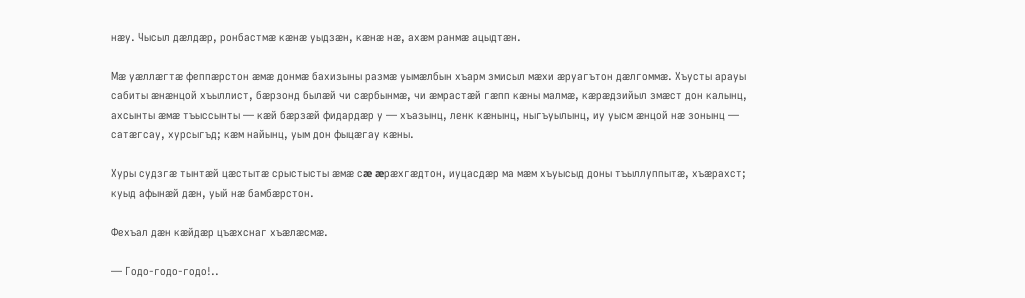нæу. Чысыл дæлдæр, ронбастмæ кæнæ уыдзæн, кæнæ нæ, ахæм ранмæ ацыдтæн.

Мæ уæллæгтæ феппæрстон æмæ донмæ бахизыны размæ уымæлбын хъарм змисыл мæхи æруагътон дæлгоммæ. Хъусты арауы сабиты æнæнцой хъыллист, бæрзонд былæй чи сæрбынмæ, чи æмрастæй гæпп кæны малмæ, кæрæдзийыл змæст дон калынц, ахсынты æмæ тъыссынты — кæй бæрзæй фидардæр у — хъазынц, ленк кæнынц, ныгъуылынц, иу уысм æнцой нæ зонынц — сатæгсау, хурсыгъд; кæм найынц, уым дон фыцæгау кæны.

Хуры судзгæ тынтæй цæстытæ срыстысты æмæ сæ æрæхгæдтон, иуцасдæр ма мæм хъуысыд доны тъыллуппытæ, хъæрахст; куыд афынæй дæн, уый нæ бамбæрстон.

Фехъал дæн кæйдæр цъæхснаг хъæлæсмæ.

— Годо-годо-годо!..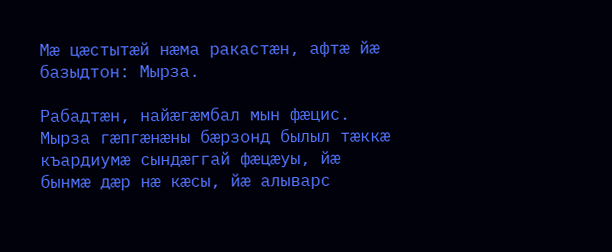Мæ цæстытæй нæма ракастæн, афтæ йæ базыдтон: Мырза.

Рабадтæн, найæгæмбал мын фæцис. Мырза гæпгæнæны бæрзонд былыл тæккæ къардиумæ сындæггай фæцæуы, йæ бынмæ дæр нæ кæсы, йæ алыварс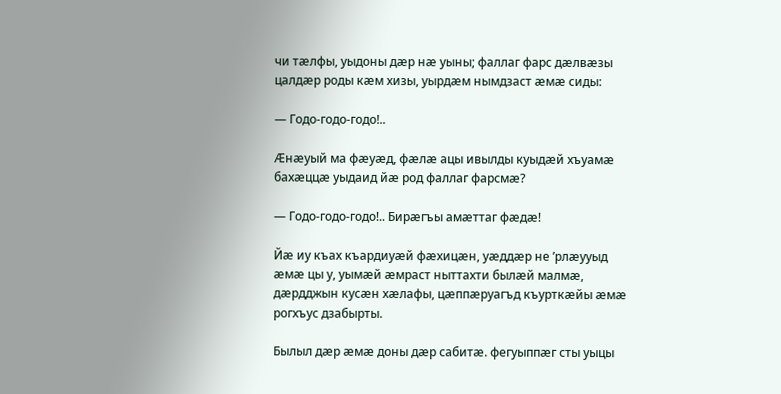чи тæлфы, уыдоны дæр нæ уыны; фаллаг фарс дæлвæзы цалдæр роды кæм хизы, уырдæм нымдзаст æмæ сиды:

— Годо-годо-годо!..

Æнæуый ма фæуæд, фæлæ ацы ивылды куыдæй хъуамæ бахæццæ уыдаид йæ род фаллаг фарсмæ?

— Годо-годо-годо!.. Бирæгъы амæттаг фæдæ!

Йæ иу къах къардиуæй фæхицæн, уæддæр не ’рлæууыд æмæ цы у, уымæй æмраст ныттахти былæй малмæ, дæрдджын кусæн хæлафы, цæппæруагъд къурткæйы æмæ рогхъус дзабырты.

Былыл дæр æмæ доны дæр сабитæ. фегуыппæг сты уыцы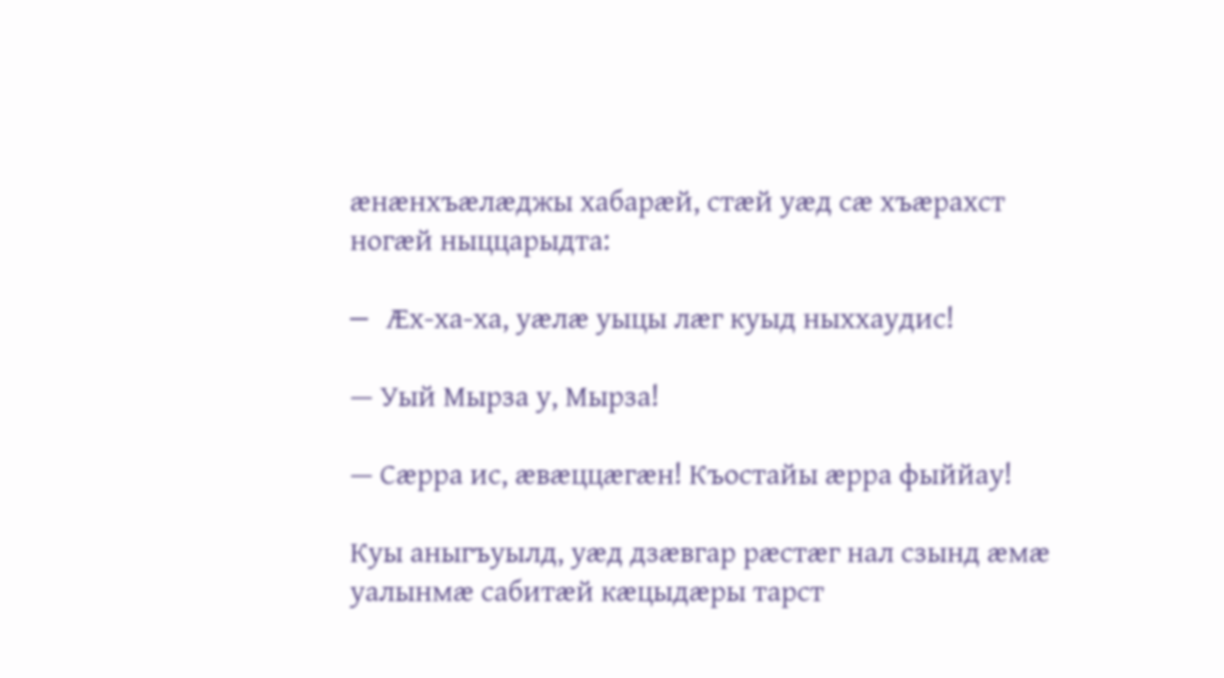æнæнхъæлæджы хабарæй, стæй уæд сæ хъæрахст ногæй ныццарыдта:

— Æх-ха-ха, уæлæ уыцы лæг куыд ныххаудис!

— Уый Мырза у, Мырза!

— Сæрра ис, æвæццæгæн! Къостайы æрра фыййау!

Куы аныгъуылд, уæд дзæвгар рæстæг нал сзынд æмæ уалынмæ сабитæй кæцыдæры тарст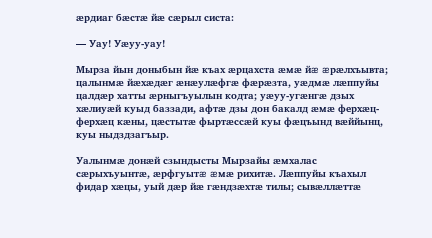æрдиаг бæстæ йæ сæрыл систа:

— Уау! Уæуу-уау!

Мырза йын доныбын йæ къах æрцахста æмæ йæ æрæлхъывта; цалынмæ йæхæдæг æнæулæфгæ фæрæзта, уæдмæ лæппуйы цалдæр хатты æрныгъуылын кодта; уæуу-угæнгæ дзых хæлиуæй куыд баззади, афтæ дзы дон бакалд æмæ ферхæц-ферхæц кæны, цæстытæ фыртæссæй куы фæцъынд вæййынц, куы ныдздзагъыр.

Уалынмæ донæй сзындысты Мырзайы æмхалас сæрыхъуынтæ, æрфгуытæ æмæ рихитæ. Лæппуйы къахыл фидар хæцы, уый дæр йæ гæндзæхтæ тилы; сывæллæттæ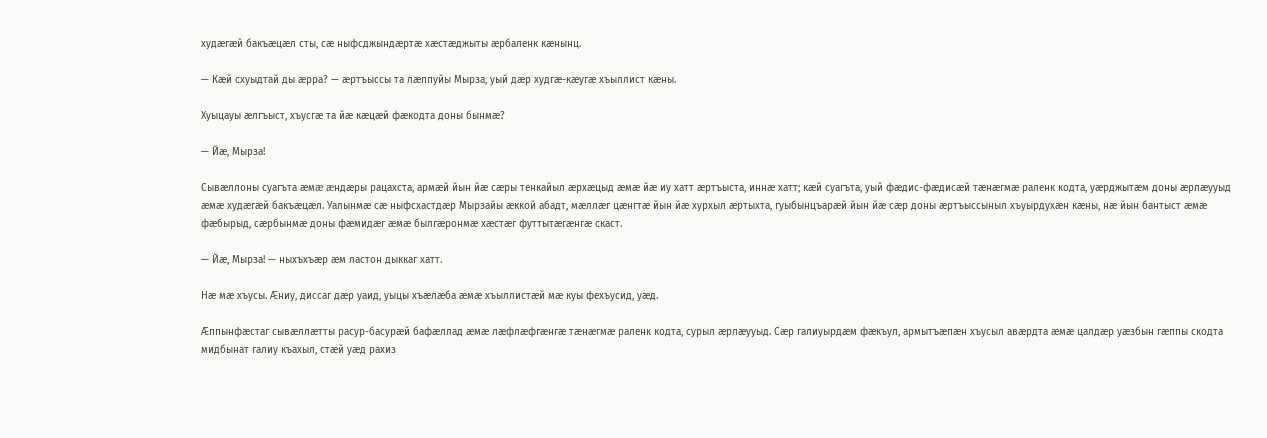худæгæй бакъæцæл сты, сæ ныфсджындæртæ хæстæджыты æрбаленк кæнынц.

— Кæй схуыдтай ды æрра? — æртъыссы та лæппуйы Мырза, уый дæр худгæ-кæугæ хъыллист кæны.

Хуыцауы æлгъыст, хъусгæ та йæ кæцæй фæкодта доны бынмæ?

— Йæ, Мырза!

Сывæллоны суагъта æмæ æндæры рацахста, армæй йын йæ сæры тенкайыл æрхæцыд æмæ йæ иу хатт æртъыста, иннæ хатт; кæй суагъта, уый фæдис-фæдисæй тæнæгмæ раленк кодта, уæрджытæм доны æрлæууыд æмæ худæгæй бакъæцæл. Уалынмæ сæ ныфсхастдæр Мырзайы æккой абадт, мæллæг цæнгтæ йын йæ хурхыл æртыхта, гуыбынцъарæй йын йæ сæр доны æртъыссыныл хъуырдухæн кæны, нæ йын бантыст æмæ фæбырыд, сæрбынмæ доны фæмидæг æмæ былгæронмæ хæстæг футтытæгæнгæ скаст.

— Йæ, Мырза! — ныхъхъæр æм ластон дыккаг хатт.

Нæ мæ хъусы. Æниу, диссаг дæр уаид, уыцы хъæлæба æмæ хъыллистæй мæ куы фехъусид, уæд.

Æппынфæстаг сывæллæтты расур-басурæй бафæллад æмæ лæфлæфгæнгæ тæнæгмæ раленк кодта, сурыл æрлæууыд. Сæр галиуырдæм фæкъул, армытъæпæн хъусыл авæрдта æмæ цалдæр уæзбын гæппы скодта мидбынат галиу къахыл, стæй уæд рахиз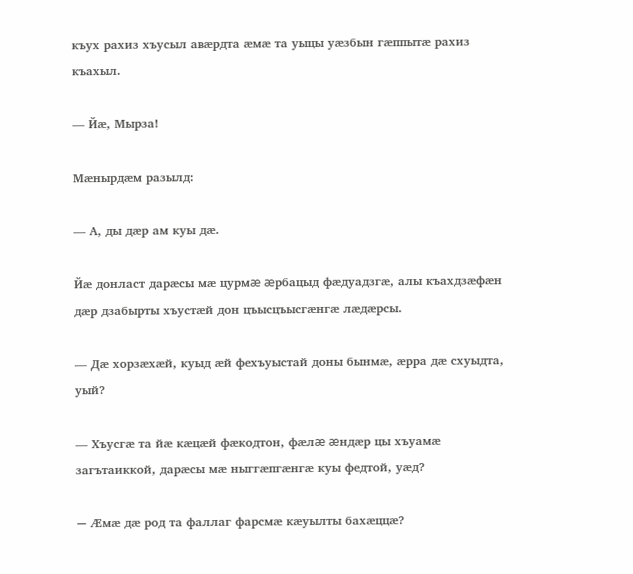къух рахиз хъусыл авæрдта æмæ та уыцы уæзбын гæппытæ рахиз къахыл.

— Йæ, Мырза!

Мæнырдæм разылд:

— А, ды дæр ам куы дæ.

Йæ донласт дарæсы мæ цурмæ æрбацыд фæдуадзгæ, алы къахдзæфæн дæр дзабырты хъустæй дон цъысцъысгæнгæ лæдæрсы.

— Дæ хорзæхæй, куыд æй фехъуыстай доны бынмæ, æрра дæ схуыдта, уый?

— Хъусгæ та йæ кæцæй фæкодтон, фæлæ æндæр цы хъуамæ загътаиккой, дарæсы мæ ныггæпгæнгæ куы федтой, уæд?

— Æмæ дæ род та фаллаг фарсмæ кæуылты бахæццæ?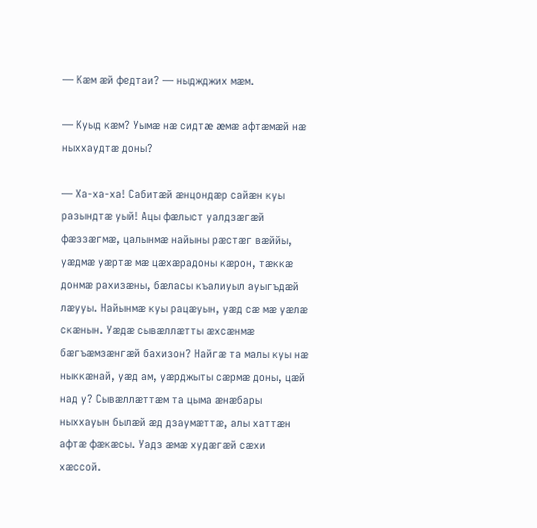— Кæм æй федтаи? — ныджджих мæм.

— Куыд кæм? Уымæ нæ сидтæ æмæ афтæмæй нæ ныххаудтæ доны?

— Ха-ха-ха! Сабитæй æнцондæр сайæн куы разындтæ уый! Ацы фæлыст уалдзæгæй фæззæгмæ, цалынмæ найыны рæстæг вæййы, уæдмæ уæртæ мæ цæхæрадоны кæрон, тæккæ донмæ рахизæны, бæласы къалиуыл ауыгъдæй лæууы. Найынмæ куы рацæуын, уæд сæ мæ уæлæ скæнын. Уæдæ сывæллæтты æхсæнмæ бæгъæмзæнгæй бахизон? Найгæ та малы куы нæ ныккæнай, уæд ам, уæрджыты сæрмæ доны, цæй над у? Сывæллæттæм та цыма æнæбары ныххауын былæй æд дзаумæттæ, алы хаттæн афтæ фæкæсы. Уадз æмæ худæгæй сæхи хæссой.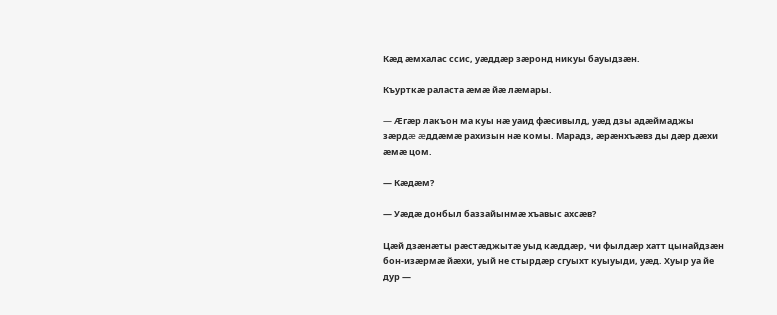Кæд æмхалас ссис, уæддæр зæронд никуы бауыдзæн.

Къурткæ раласта æмæ йæ лæмары.

— Æгæр лакъон ма куы нæ уаид фæсивылд, уæд дзы адæймаджы зæрдæ æддæмæ рахизын нæ комы. Марадз, æрæнхъæвз ды дæр дæхи æмæ цом.

— Кæдæм?

— Уæдæ донбыл баззайынмæ хъавыс ахсæв?

Цæй дзæнæты рæстæджытæ уыд кæддæр, чи фылдæр хатт цынайдзæн бон-изæрмæ йæхи, уый не стырдæр сгуыхт куыуыди, уæд. Хуыр уа йе дур —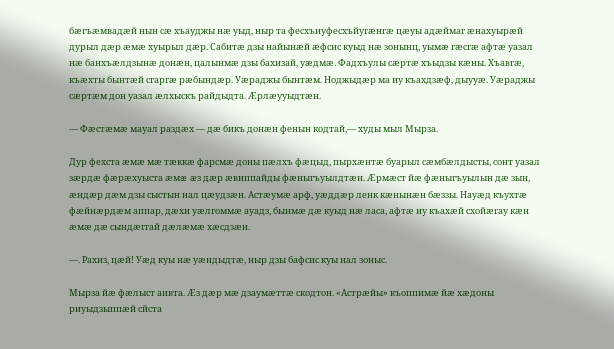бæгъæмвадæй нын сæ хъауджы нæ уыд, ныр та фесхъиуфесхъйугæнгæ цæуы адæймаг æнахуырæй дурыл дæр æмæ хуырыл дæр. Сабитæ дзы найынæй æфсис куыд нæ зонынц, уымæ гæсгæ афтæ уазал нæ банхъæлдзынæ донæн, цалынмæ дзы бахизай, уæдмæ. Фадхъулы сæртæ хъыдзы кæны. Хъавгæ, къæхты бынтæй сгаргæ рæбындæр. Уæраджы бынтæм. Ноджыдæр ма иу къахдзæф, дыууæ. Уæраджы сæртæм дон уазал æлхыскъ райдыдта. Æрлæууыдтæн.

— Фæстæмæ мауал раздæх — дæ бикъ донæн фенын кодтай,— худы мыл Мырза.

Дур фехста æмæ мæ тæккæ фарсмæ доны пæлхъ фæцыд, пырхæнтæ буарыл сæмбæлдысты, сонт уазал зæрдæ фæрæхуыста æмæ æз дæр æвиппайды фæныгъуылдтæн. Æрмæст йæ фæныгъуылын дæ зын, æндæр дæм дзы сыстын нал цæудзæн. Астæумæ арф, уæддæр ленк кæнынæн бæззы. Науæд къухтæ фæйнæрдæм аппар, дæхи уæлгоммæ ауадз, бынмæ дæ куыд нæ ласа, афтæ иу къахæй схойæгау кæн æмæ дæ сындæггай дæлæмæ хæсдзæн.

—. Рахиз, цæй! Уæд куы нæ уæндыдтæ, ныр дзы бафсис куы нал зоныс.

Мырза йæ фæлыст аивта. Æз дæр мæ дзаумæттæ скодтон. «Астрæйы» къоппимæ йæ хæдоны риуыдзыппæй сйста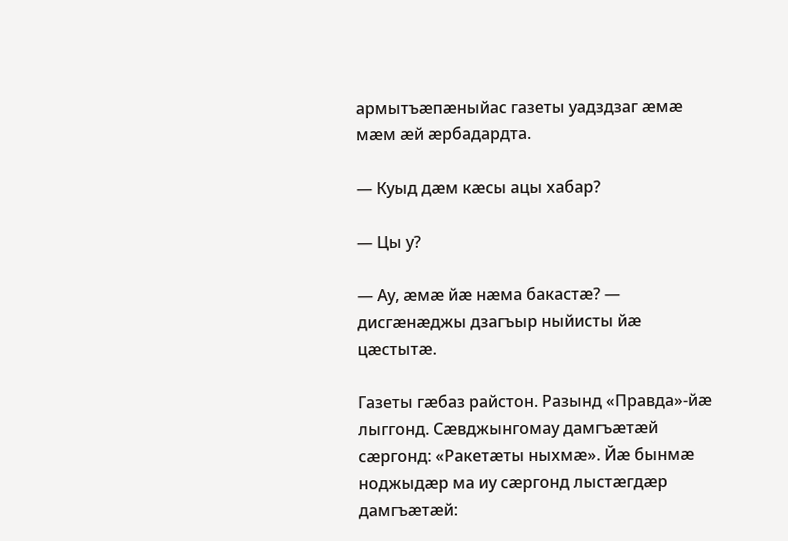армытъæпæныйас газеты уадздзаг æмæ мæм æй æрбадардта.

— Куыд дæм кæсы ацы хабар?

— Цы у?

— Ау, æмæ йæ нæма бакастæ? — дисгæнæджы дзагъыр ныйисты йæ цæстытæ.

Газеты гæбаз райстон. Разынд «Правда»-йæ лыггонд. Сæвджынгомау дамгъæтæй сæргонд: «Ракетæты ныхмæ». Йæ бынмæ ноджыдæр ма иу сæргонд лыстæгдæр дамгъæтæй: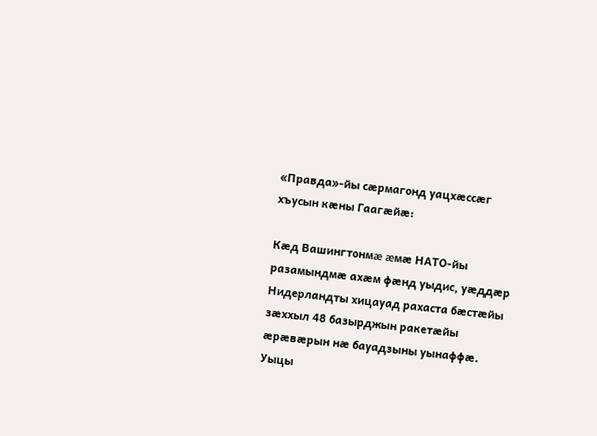«Правда»-йы сæрмагонд уацхæссæг хъусын кæны Гаагæйæ:

Кæд Вашингтонмæ æмæ НАТО-йы разамындмæ ахæм фæнд уыдис, уæддæр Нидерландты хицауад рахаста бæстæйы зæххыл 48 базырджын ракетæйы æрæвæрын нæ бауадзыны уынаффæ. Уыцы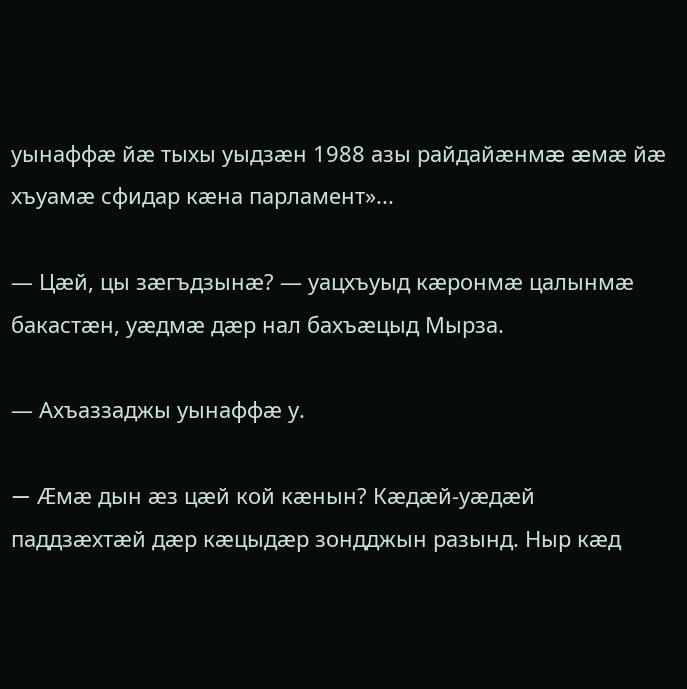уынаффæ йæ тыхы уыдзæн 1988 азы райдайæнмæ æмæ йæ хъуамæ сфидар кæна парламент»...

— Цæй, цы зæгъдзынæ? — уацхъуыд кæронмæ цалынмæ бакастæн, уæдмæ дæр нал бахъæцыд Мырза.

— Ахъаззаджы уынаффæ у.

— Æмæ дын æз цæй кой кæнын? Кæдæй-уæдæй паддзæхтæй дæр кæцыдæр зондджын разынд. Ныр кæд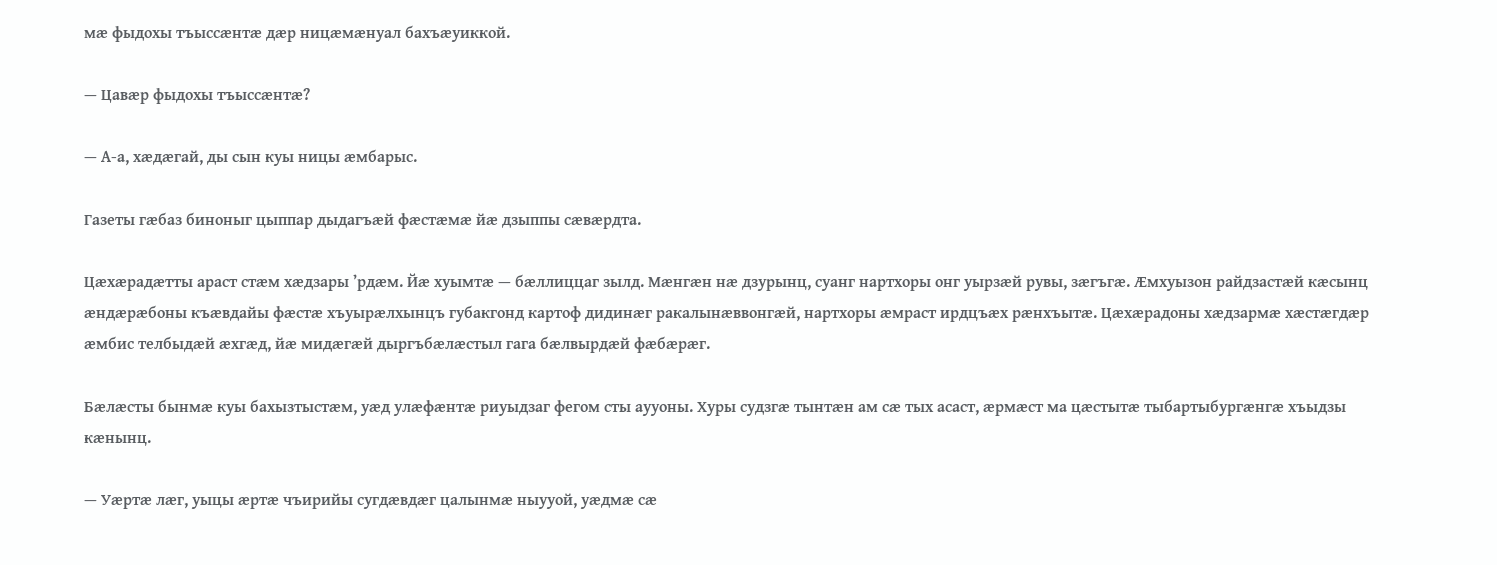мæ фыдохы тъыссæнтæ дæр ницæмæнуал бахъæуиккой.

— Цавæр фыдохы тъыссæнтæ?

— А-а, хæдæгай, ды сын куы ницы æмбарыс.

Газеты гæбаз биноныг цыппар дыдагъæй фæстæмæ йæ дзыппы сæвæрдта.

Цæхæрадæтты араст стæм хæдзары ’рдæм. Йæ хуымтæ — бæллиццаг зылд. Мæнгæн нæ дзурынц, суанг нартхоры онг уырзæй рувы, зæгъгæ. Æмхуызон райдзастæй кæсынц æндæрæбоны къæвдайы фæстæ хъуырæлхынцъ губакгонд картоф дидинæг ракалынæввонгæй, нартхоры æмраст ирдцъæх рæнхъытæ. Цæхæрадоны хæдзармæ хæстæгдæр æмбис телбыдæй æхгæд, йæ мидæгæй дыргъбæлæстыл гага бæлвырдæй фæбæрæг.

Бæлæсты бынмæ куы бахызтыстæм, уæд улæфæнтæ риуыдзаг фегом сты аууоны. Хуры судзгæ тынтæн ам сæ тых асаст, æрмæст ма цæстытæ тыбартыбургæнгæ хъыдзы кæнынц.

— Уæртæ лæг, уыцы æртæ чъирийы сугдæвдæг цалынмæ ныууой, уæдмæ сæ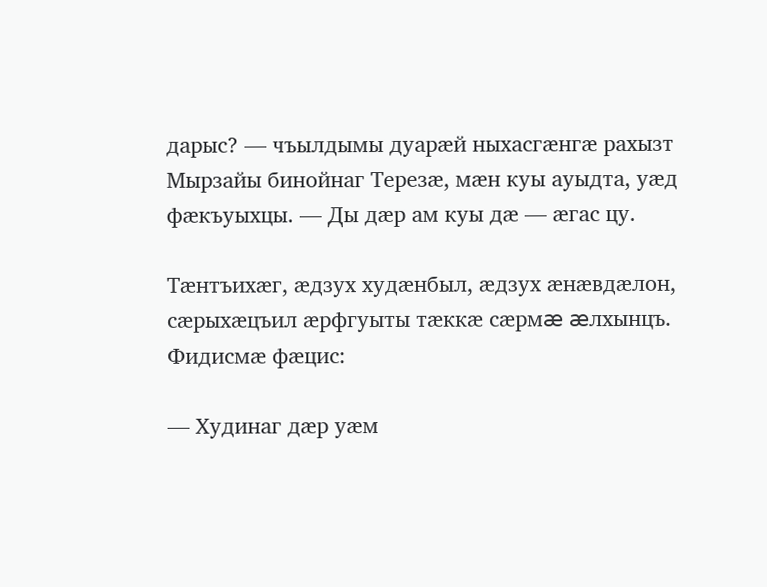дарыс? — чъылдымы дуарæй ныхасгæнгæ рахызт Мырзайы бинойнаг Терезæ, мæн куы ауыдта, уæд фæкъуыхцы. — Ды дæр ам куы дæ — æгас цу.

Тæнтъихæг, æдзух худæнбыл, æдзух æнæвдæлон, сæрыхæцъил æрфгуыты тæккæ сæрмæ æлхынцъ. Фидисмæ фæцис:

— Худинаг дæр уæм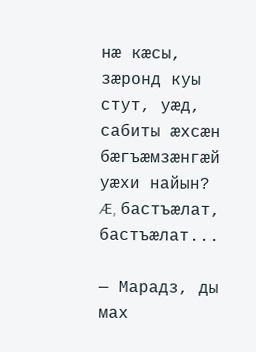нæ кæсы, зæронд куы стут, уæд, сабиты æхсæн бæгъæмзæнгæй уæхи найын? Æ, бастъæлат, бастъæлат...

— Марадз, ды мах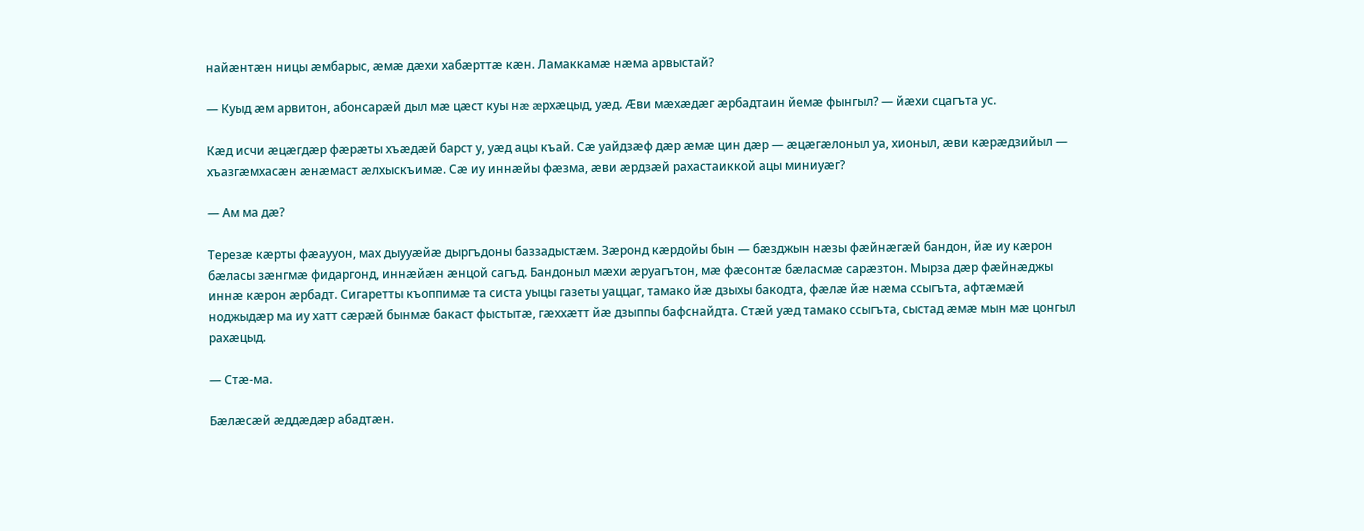найæнтæн ницы æмбарыс, æмæ дæхи хабæрттæ кæн. Ламаккамæ нæма арвыстай?

— Куыд æм арвитон, абонсарæй дыл мæ цæст куы нæ æрхæцыд, уæд. Æви мæхæдæг æрбадтаин йемæ фынгыл? — йæхи сцагъта ус.

Кæд исчи æцæгдæр фæрæты хъæдæй барст у, уæд ацы къай. Сæ уайдзæф дæр æмæ цин дæр — æцæгæлоныл уа, хионыл, æви кæрæдзийыл — хъазгæмхасæн æнæмаст æлхыскъимæ. Сæ иу иннæйы фæзма, æви æрдзæй рахастаиккой ацы миниуæг?

— Ам ма дæ?

Терезæ кæрты фæаууон, мах дыууæйæ дыргъдоны баззадыстæм. Зæронд кæрдойы бын — бæзджын нæзы фæйнæгæй бандон, йæ иу кæрон бæласы зæнгмæ фидаргонд, иннæйæн æнцой сагъд. Бандоныл мæхи æруагътон, мæ фæсонтæ бæласмæ сарæзтон. Мырза дæр фæйнæджы иннæ кæрон æрбадт. Сигаретты къоппимæ та систа уыцы газеты уаццаг, тамако йæ дзыхы бакодта, фæлæ йæ нæма ссыгъта, афтæмæй ноджыдæр ма иу хатт сæрæй бынмæ бакаст фыстытæ, гæххæтт йæ дзыппы бафснайдта. Стæй уæд тамако ссыгъта, сыстад æмæ мын мæ цонгыл рахæцыд.

— Стæ-ма.

Бæлæсæй æддæдæр абадтæн.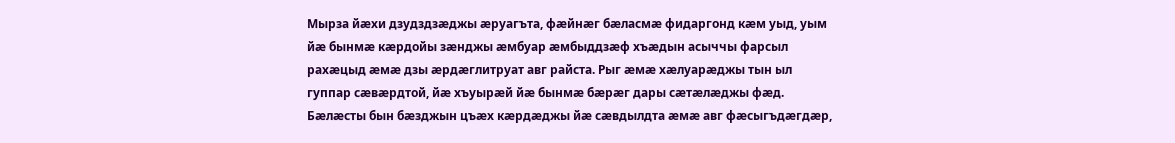Мырза йæхи дзудздзæджы æруагъта, фæйнæг бæласмæ фидаргонд кæм уыд, уым йæ бынмæ кæрдойы зæнджы æмбуар æмбыддзæф хъæдын асыччы фарсыл рахæцыд æмæ дзы æрдæглитруат авг райста. Рыг æмæ хæлуарæджы тын ыл гуппар сæвæрдтой, йæ хъуырæй йæ бынмæ бæрæг дары сæтæлæджы фæд. Бæлæсты бын бæзджын цъæх кæрдæджы йæ сæвдылдта æмæ авг фæсыгъдæгдæр,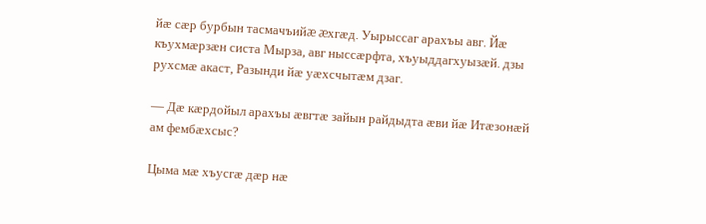йæ сæр бурбын тасмачъийæ æхгæд. Уырыссаг арахъы авг. Йæ къухмæрзæн систа Мырза, авг ныссæрфта, хъуыддагхуызæй. дзы рухсмæ акаст, Разынди йæ уæхсчытæм дзаг.

— Дæ кæрдойыл арахъы æвгтæ зайын райдыдта æви йæ Итæзонæй ам фембæхсыс?

Цыма мæ хъусгæ дæр нæ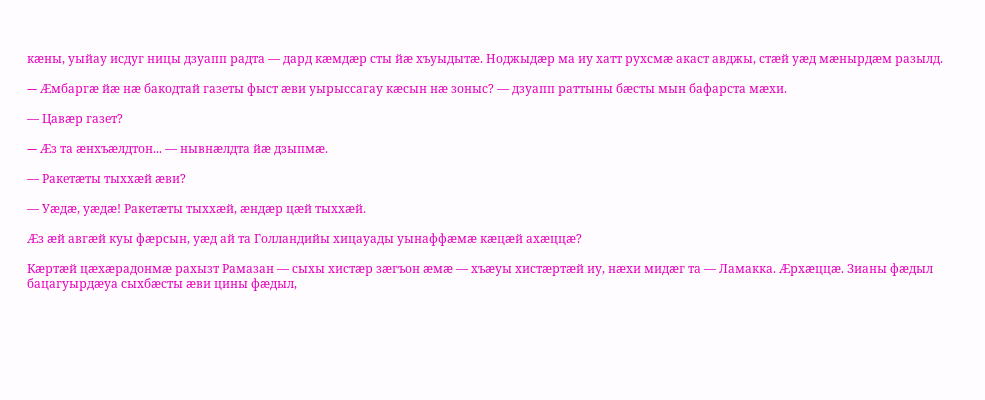кæны, уыйау исдуг ницы дзуапп радта — дард кæмдæр сты йæ хъуыдытæ. Ноджыдæр ма иу хатт рухсмæ акаст авджы, стæй уæд мæнырдæм разылд.

— Æмбаргæ йæ нæ бакодтай газеты фыст æви уырыссагау кæсын нæ зоныс? — дзуапп раттыны бæсты мын бафарста мæхи.

— Цавæр газет?

— Æз та æнхъæлдтон... — нывнæлдта йæ дзыпмæ.

— Ракетæты тыххæй æви?

— Уæдæ, уæдæ! Ракетæты тыххæй, æндæр цæй тыххæй.

Æз æй авгæй куы фæрсын, уæд ай та Голландийы хицауады уынаффæмæ кæцæй ахæццæ?

Кæртæй цæхæрадонмæ рахызт Рамазан — сыхы хистæр зæгъон æмæ — хъæуы хистæртæй иу, нæхи мидæг та — Ламакка. Æрхæццæ. Зианы фæдыл бацагуырдæуа сыхбæсты æви цины фæдыл,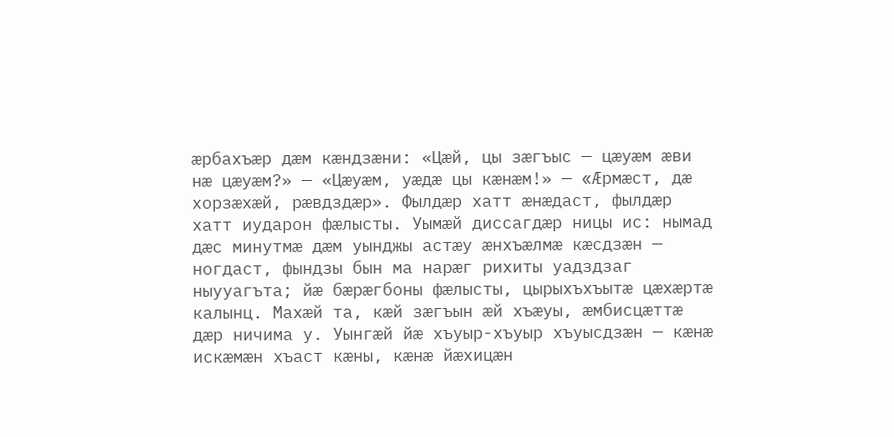æрбахъæр дæм кæндзæни: «Цæй, цы зæгъыс — цæуæм æви нæ цæуæм?» — «Цæуæм, уæдæ цы кæнæм!» — «Æрмæст, дæ хорзæхæй, рæвдздæр». Фылдæр хатт æнæдаст, фылдæр хатт иударон фæлысты. Уымæй диссагдæр ницы ис: нымад дæс минутмæ дæм уынджы астæу æнхъæлмæ кæсдзæн — ногдаст, фындзы бын ма нарæг рихиты уадздзаг ныууагъта; йæ бæрæгбоны фæлысты, цырыхъхъытæ цæхæртæ калынц. Махæй та, кæй зæгъын æй хъæуы, æмбисцæттæ дæр ничима у. Уынгæй йæ хъуыр-хъуыр хъуысдзæн — кæнæ искæмæн хъаст кæны, кæнæ йæхицæн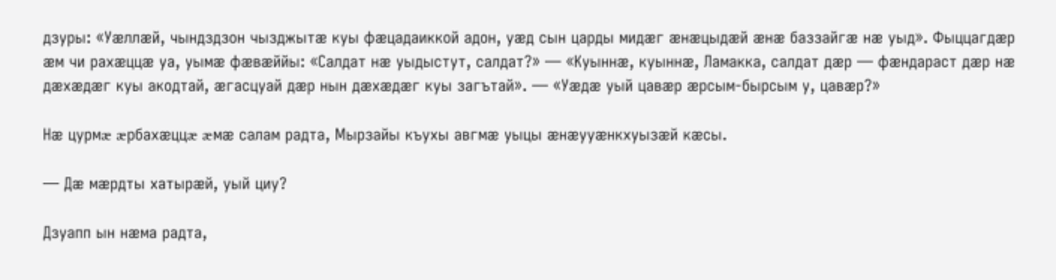дзуры: «Уæллæй, чындздзон чызджытæ куы фæцадаиккой адон, уæд сын царды мидæг æнæцыдæй æнæ баззайгæ нæ уыд». Фыццагдæр æм чи рахæццæ уа, уымæ фæвæййы: «Салдат нæ уыдыстут, салдат?» — «Куыннæ, куыннæ, Ламакка, салдат дæр — фæндараст дæр нæ дæхæдæг куы акодтай, æгасцуай дæр нын дæхæдæг куы загътай». — «Уæдæ уый цавæр æрсым-бырсым у, цавæр?»

Нæ цурмæ æрбахæццæ æмæ салам радта, Мырзайы къухы авгмæ уыцы æнæууæнкхуызæй кæсы.

— Дæ мæрдты хатырæй, уый циу?

Дзуапп ын нæма радта,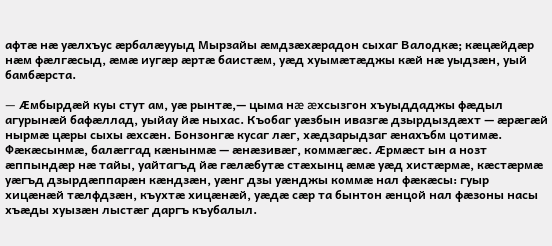афтæ нæ уæлхъус æрбалæууыд Мырзайы æмдзæхæрадон сыхаг Валодкæ; кæцæйдæр нæм фæлгæсыд, æмæ иугæр æртæ баистæм, уæд хуымæтæджы кæй нæ уыдзæн, уый бамбæрста.

— Æмбырдæй куы стут ам, уæ рынтæ,— цыма нæ æхсызгон хъуыддаджы фæдыл агурынæй бафæллад, уыйау йæ ныхас. Къобаг уæзбын ивазгæ дзырдыздæхт — æрæгæй нырмæ цæры сыхы æхсæн. Бонзонгæ кусаг лæг, хæдзарыдзаг æнахъбм цотимæ. Фæкæсынмæ, балæггад кæнынмæ — æнæзивæг, коммæгæс. Æрмæст ын а нозт æппындæр нæ тайы, уайтагъд йæ гæлæбутæ стæхынц æмæ уæд хистæрмæ, кæстæрмæ уæгъд дзырдæппарæн кæндзæн, уæнг дзы уæнджы коммæ нал фæкæсы: гуыр хицæнæй тæлфдзæн, къухтæ хицæнæй, уæдæ сæр та бынтон æнцой нал фæзоны насы хъæды хуызæн лыстæг даргъ къубалыл.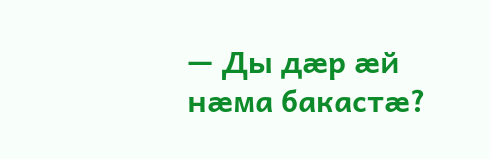— Ды дæр æй нæма бакастæ?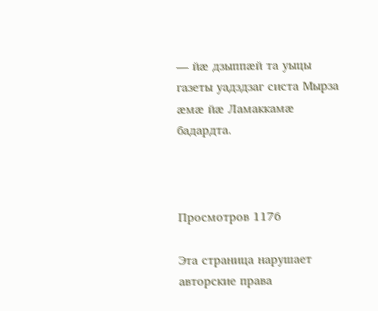— йæ дзыппæй та уыцы газеты уадздзаг систа Мырза æмæ йæ Ламаккамæ бадардта.



Просмотров 1176

Эта страница нарушает авторские права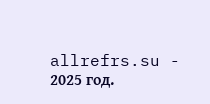allrefrs.su - 2025 год.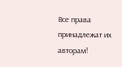Все права принадлежат их авторам!